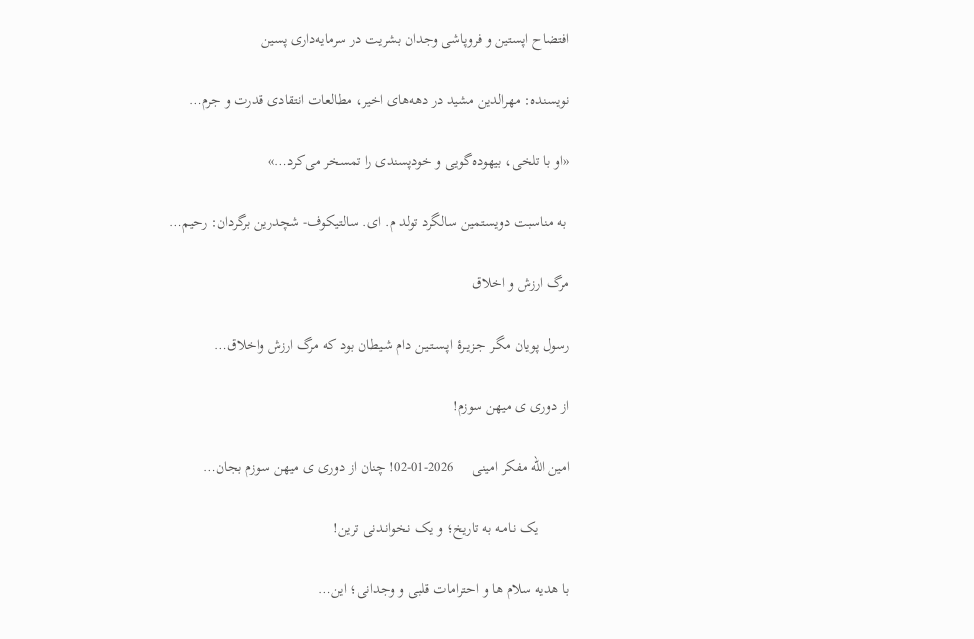افتضاح اپستین و فروپاشی وجدان بشریت در سرمایه‌داری پسین

نویسنده: مهرالدین مشید در دهه‌های اخیر، مطالعات انتقادی قدرت و جرم…

«او با تلخی، بیهوده‌گویی و خودپسندی را تمسخر می‌کرد…»

 به مناسبت دویستمین سالگرد تولد م. ای. سالتیکوف- شچدرین برگردان: رحیم…

مرگ ارزش و اخلاق

رسول پویان مگـر جـزیـرۀ اپـسـتـیـن دام شـیطان بود که مرگ ارزش واخلاق…

از دوری ی میهن سوزم!

امین الله مفکر امینی     2026-01-02! چنان از دوری ی میهن سوزم بجان…

        یک نـامـه به تاریخ؛ و یک نـخوانـدنی ترین!

با هدیه سلام ها و احترامات قلبی و وجدانی؛ این…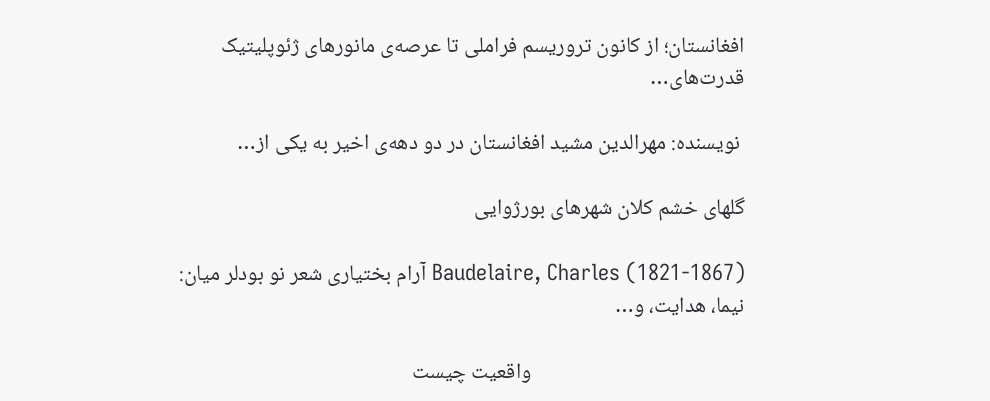افغانستان؛ از کانون تروریسم فراملی تا عرصه‌ی مانورهای ژئوپلیتیک قدرت‌های…

 نویسنده: مهرالدین مشید افغانستان در دو دهه‌ی اخیر به یکی از…

گلهای خشم کلان شهرهای بورژوایی

Baudelaire, Charles (1821-1867) آرام بختیاری شعر نو بودلر میان: نیما، هدایت، و…

                                            واقعیت چیست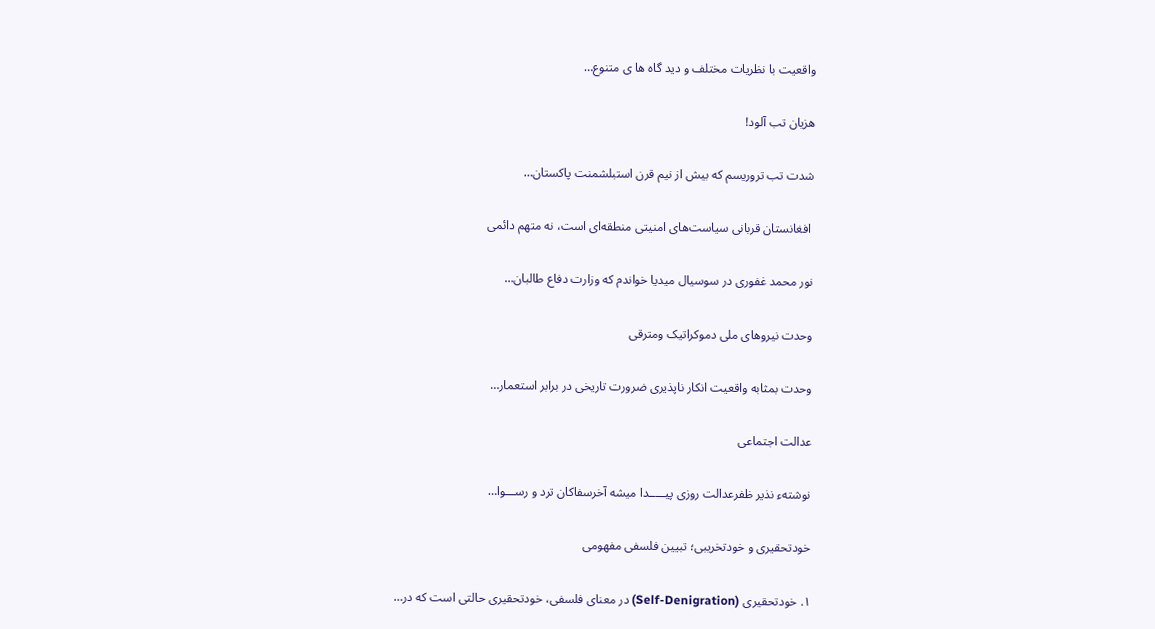واقعیت با نظریات مختلف و دید گاه ها ی متنوع…

هزیان تب آلود!

شدت تب تروریسم که بیش از نیم قرن استبلشمنت پاکستان…

 افغانستان قربانی سیاست‌های امنیتی منطقه‌ای است، نه متهم دائمی

نور محمد غفوری در سوسیال میدیا خواندم که وزارت دفاع طالبان…

وحدت نیروهای ملی دموکراتیک ومترقی

وحدت بمثابه واقعیت انکار ناپذیری ضرورت تاریخی در برابر استعمار…

عدالت اجتماعی

نوشتهء نذیر ظفرعدالت روزی پیـــــدا میشه آخرسفاکان ترد و رســـوا…

خودتحقیری و خودتخریبی؛ تبیین فلسفی مفهومی

۱. خودتحقیری (Self-Denigration) در معنای فلسفی، خودتحقیری حالتی است که در…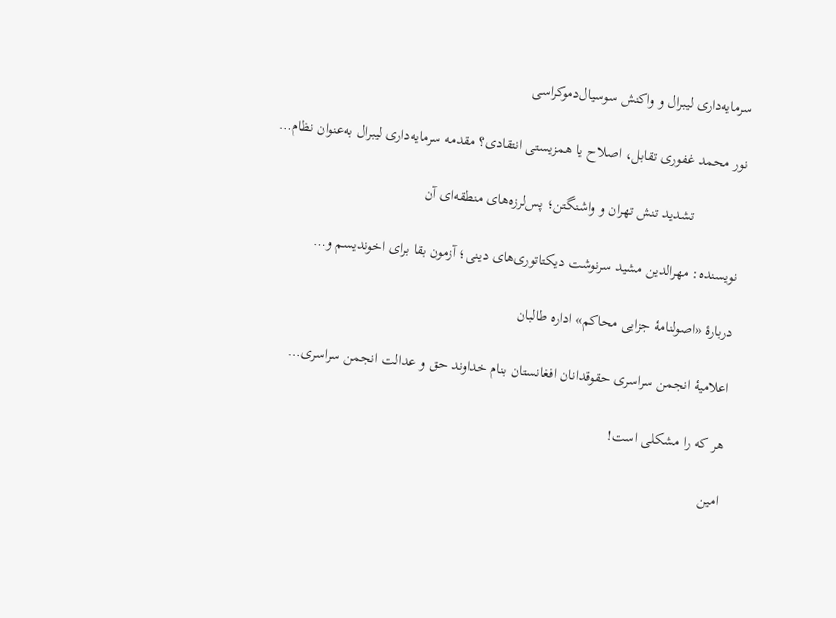سرمایه‌داری لیبرال و واکنش سوسیال‌دموکراسی

نور محمد غفوری تقابل، اصلاح یا همزیستی انتقادی؟ مقدمه سرمایه‌داری لیبرال به‌عنوان نظام…

             تشدید تنش تهران و واشنگتن؛ پس‌لرزه‌های منطقه‌ای آن

نویسنده: مهرالدین مشید سرنوشت دیکتاتوری‌های دینی؛ آزمون بقا برای اخوندیسم و…

دربارۀ «اصولنامۀ جزایی محاکم» اداره طالبان

اعلامیۀ انجمن سراسری حقوقدانان افغانستان بنام خداوند حق و عدالت انجمن سراسری…

هر که را مشکلی است!

امین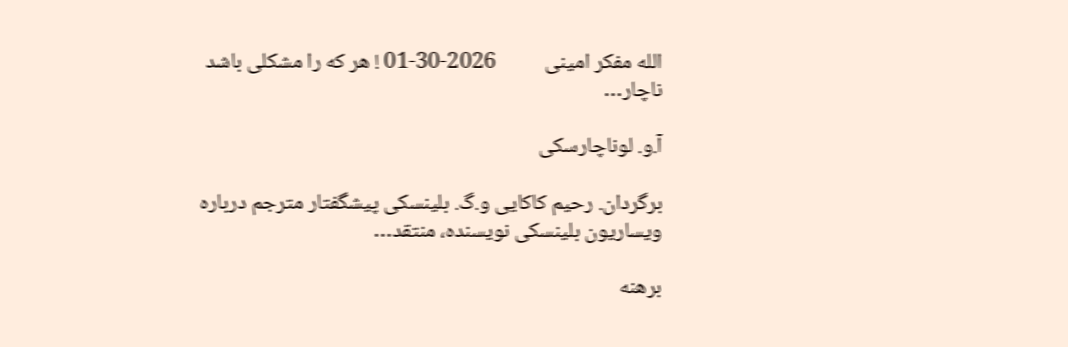الله مفکر امینی          2026-30-01 ! هر که را مشکلی باشد ناچار…

آ.و. لوناچارسکی

برگردان. رحیم کاکایی و.گ. بلینسکی پیشگفتار مترجم درباره ویساریون بلینسکی نویسنده، منتقد…

برهنه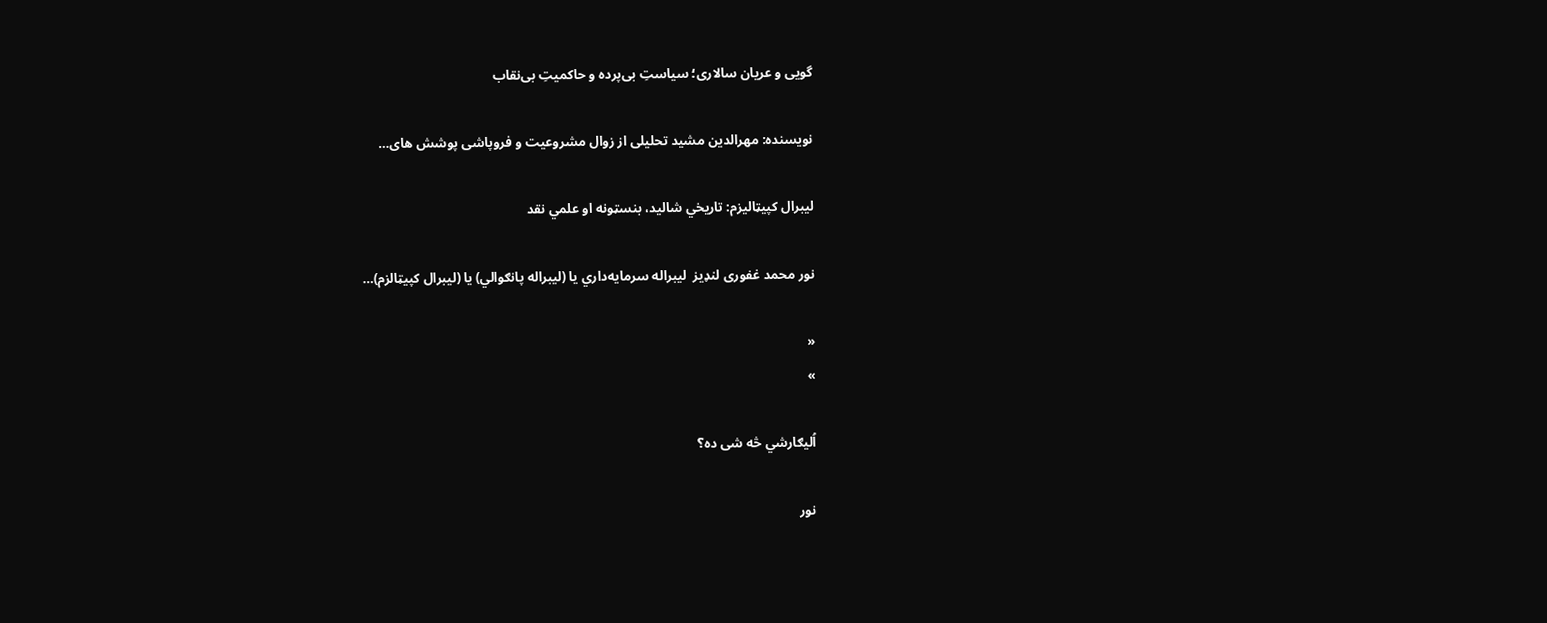گویی و عریان سالاری؛ سیاستِ بی‌پرده و حاکمیتِ بی‌نقاب

نویسنده: مهرالدین مشید تحلیلی از زوال مشروعیت و فروپاشی پوشش های…

لیبرال کپیټالیزم: تاریخي شالید، بنسټونه او علمي نقد

نور محمد غفوری لنډیز  لیبراله سرمایه‌داري یا (لیبراله پانګوالي) يا (لیبرال کپیټالزم)…

«
»

اُلیګارشي څه شی ده؟

نور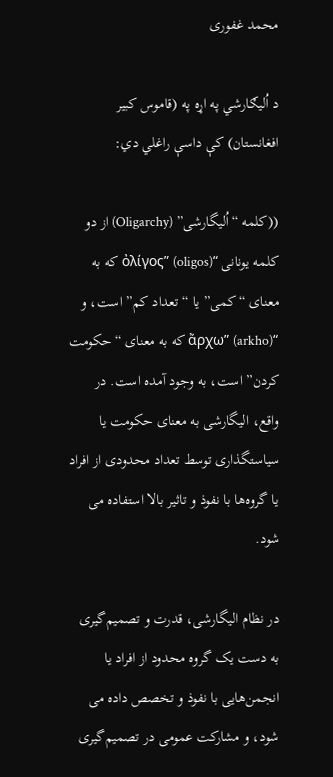محمد غفوری

د اُلیګارشي په اړه په (قاموس کبیر افغانستان) کې داسې راغلي دي:

((کلمه “اُلیگارشی” (Oligarchy) از دو کلمه یونانی “ὀλίγος” (oligos) که به معنای “کمی” یا “تعداد کم” است، و “ἄρχω” (arkho) که به معنای “حکومت کردن” است، به وجود آمده است. در واقع، الیگارشی به معنای حکومت یا سیاستگذاری توسط تعداد محدودی از افراد یا گروه‌ها با نفوذ و تاثیر بالا استفاده می‌ شود.

در نظام الیگارشی، قدرت و تصمیم‌گیری به دست یک گروه محدود از افراد یا انجمن‌هایی با نفوذ و تخصص داده می‌ شود، و مشارکت عمومی در تصمیم‌گیری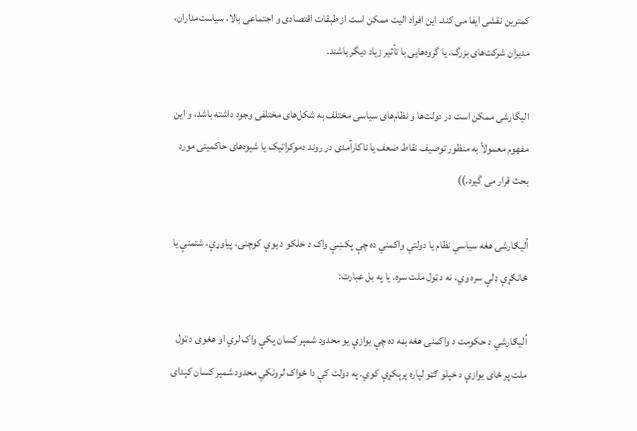کمترین نقشی ایفا می‌ کند. این افراد الیت ممکن است از طبقات اقتصادی و اجتماعی بالا، سیاست‌مداران، مدیران شرکت‌های بزرگ، یا گروه‌هایی با تأثیر زیاد دیگر باشند.

الیگارشی ممکن است در دولت‌ها و نظام‌های سیاسی مختلف به شکل‌های مختلفی وجود داشته باشد، و این مفهوم معمولاً به منظور توصیف نقاط ضعف یا ناکارآمدی در روند دموکراتیک یا شیوه‌های حاکمیتی مورد بحث قرار می‌ گیرد.))

اُلیګارشۍ هغه سیاسي نظام یا دولتي واکمني ده چې پکښې واک د خلکو د یوې کوچنۍ، پیاوړې، شتمنې یا ځانګړې ډلې سره وي، نه د ټول ملت سره. یا په بل عبارت:

اُلیګارشي د حکومت د واکمنۍ هغه بڼه ده چې یوازې یو محدود شمېر کسان پکې واک لري او هغوی د ټول ملت پر ځای یوازې د خپلو ګټو لپاره پرېکړې کوي. په دولت کې دا ځواک لرونکي محدود شمیر کسان کېدای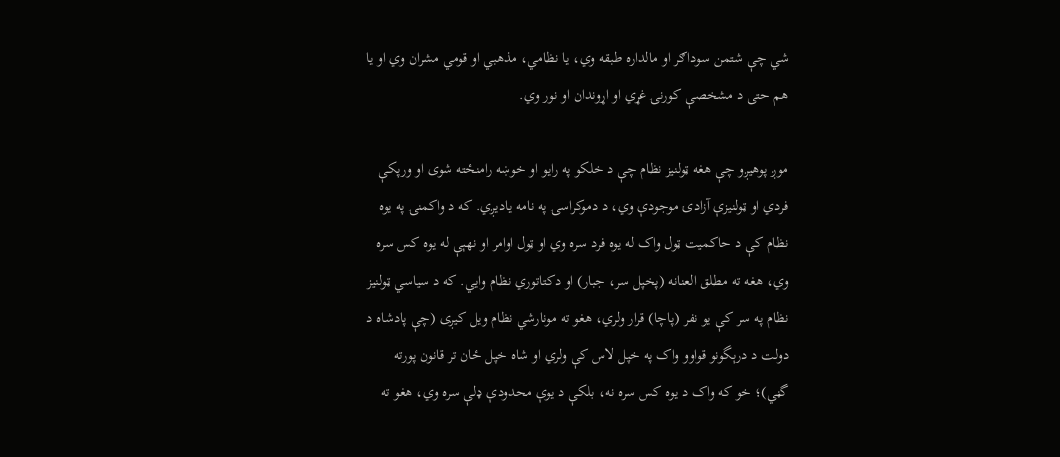شي چې شتمن سوداګر او مالداره طبقه وي، یا نظامي، مذهبي او قومي مشران وي او یا هم حتی د مشخصې کورنۍ غړي او اړوندان او نور وي.

موږ پوهیږو چې هغه ټولنیز نظام چې د خلکو په رایو او خوښه رامنځته شوی او ورپکې فردي او ټولنیزې آزادۍ موجودې وي، د دموکراسۍ په نامه یاديږي. که د واکمنۍ په یوه نظام کې د حاکمیت ټول واک له یوه فرد سره وي او ټول اوامر او نهېې له یوه کس سره وي، هغه ته مطلق العنانه (پخپل سر، جبار) او دکتاتوري نظام وایي. که د سیاسي ټولنیز نظام په سر کې یو نفر (پاچا) قرار ولري، هغو ته مونارشي نظام ویل کیږی (چې پادشاه د دولت د درېگونو قواوو واک په خپل لاس کې ولري او شاه خپل ځان تر قانون پورته گڼي)؛ خو که واک د یوه کس سره نه، بلکې د یوې محدودې ډلې سره وي، هغو ته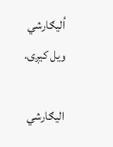اُلیګارشي ویل کیږی.

الیګارشي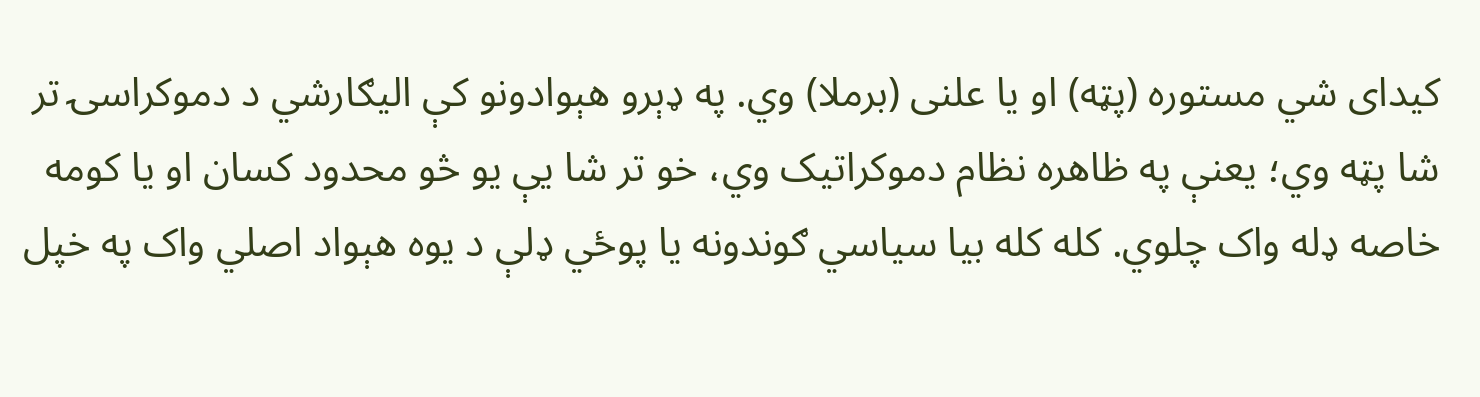کیدای شي مستوره (پټه) او یا علنی (برملا) وي. په ډېرو هېوادونو کې الیګارشي د دموکراسۍ تر شا پټه وي؛ یعنې په ظاهره نظام دموکراتیک وي، خو تر شا یې یو څو محدود کسان او یا کومه خاصه ډله واک چلوي. کله کله بیا سیاسي ګوندونه یا پوځي ډلې د یوه هېواد اصلي واک په خپل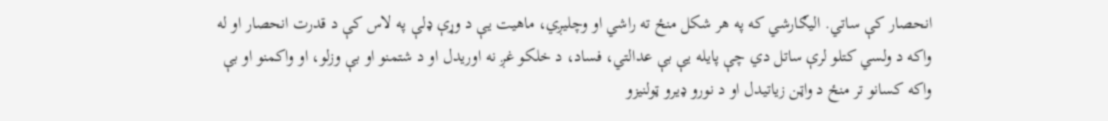انحصار کې ساتي. الیګارشي که په هر شکل منځ ته راشي او وچلیږي، ماهیت یې د وړې ډلې په لاس کې د قدرت انحصار او له واکه د ولسي کتلو لرې ساتل دي چې پایله یې بې عدالتي، فساد، د خلکو غږ نه اوریدل او د شتمنو او بې وزلو، او واکمنو او بې واکه کسانو تر منځ د واټن زیاتیدل او د نورو ډیرو ټولنیزو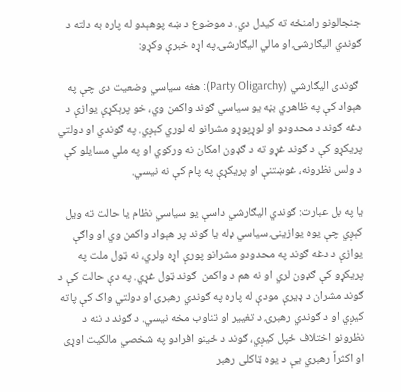جنجالونو رامنځه ته کیدل دي. د موضوع د ښه پوهېدو له پاره به دلته د ګوندي اليګارشۍ او مالي الیګارشۍ په اړه خبرې وکړو:

 ګوندی الیګارشي (Party Oligarchy): هغه سیاسي وضعیت دی چې په هېواد کې په ظاهري بڼه یو سیاسي ګوند واکمن وي، خو پرېکړې یوازې د دغه ګوند د محدودو او لوړپوړو مشرانو له لوري کېږي. په ګوندي او دولتي پریکړو کې د ګوند غړو ته د ګډون امکان نه ورکوي او په ملي مسایلو کې د ولس نظرونه، غوښتنې او پریکړې په پام کې نه نیسي.

یا په بل عبارت: ګوندي الیګارشي داسې یو سیاسي نظام یا حالت ته ویل کېږي چې یوه یوازینۍ سیاسي ډله یا ګوند پر هېواد واکمن وي او واګې یوازې د دغه ګوند په محدودو مشرانو پورې اړه ولري، نه ټول ملت په پریکړو کې ګډون لري او نه هم د واکمن  ګوند ټول غړي. په دې حالت کې د ګوند مشران د ډیرې مودې له پاره په ګوندي رهبرۍ او دولتي واک کې پاته کیږي او د ګوندي رهبرۍ د تغییر او تناوب مخه نیسي. د ګوند د ننه د نظرونو اختلاف ځپل کیږي، ګوند د ځینو افرادو په شخصي مالکیت اوړی او اکثراً رهبري یې د يوه ټاکلی رهبر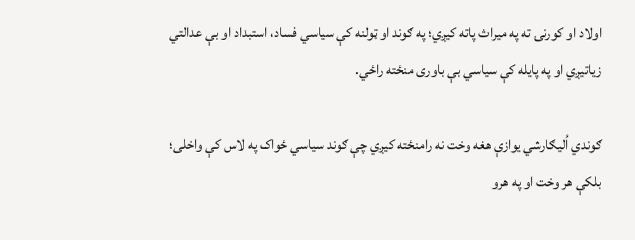اولاد او کورنۍ ته په میراث پاته کیږي؛ په ګوند او ټولنه کې سیاسي فساد، استبداد او بې عدالتي زیاتیږي او په پایله کې سیاسي بې باوری منځته راځي.

ګوندي اُلیګارشي یوازې هغه وخت نه رامنځته کیږي چې ګوند سیاسي ځواک په لاس کې واخلی؛ بلکې هر وخت او په هرو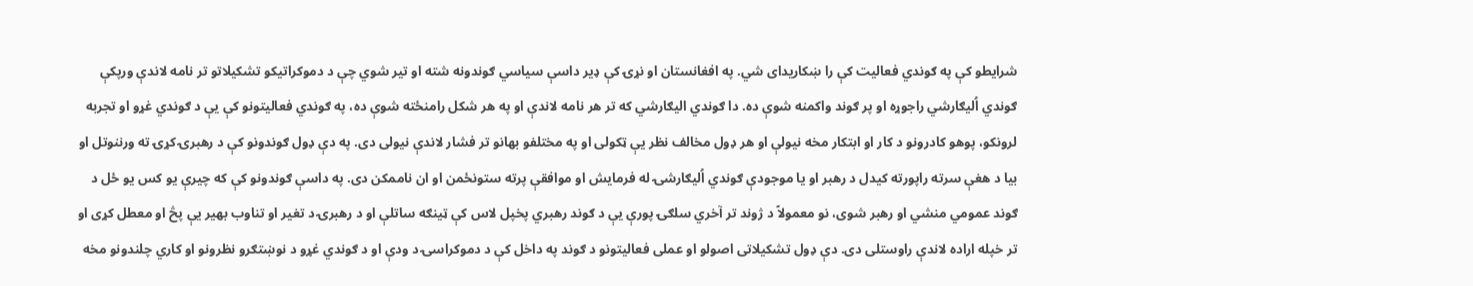شرایطو کې په ګوندي فعالیت کې را ښکاریدای شي. په افغانستان او نړۍ کې ډیر داسې سیاسي ګوندونه شته او تیر شوي چې د دموکراتیکو تشکیلاتو تر نامه لاندې ورپکې ګوندي اُلیګارشي راجوړه او پر ګوند واکمنه شوې ده. دا ګوندي الیګارشي که تر هر نامه لاندې او په هر شکل رامنځته شوې ده، په ګوندي فعالیتونو کې یې د ګوندي غړو او تجربه لرونکو، پوهو کادرونو د کار او ابتکار مخه نیولې او هر ډول مخالف نظر یې ټکولی او په مختلفو بهانو تر فشار لاندې نیولی دی. په دې ډول ګوندونو کې د رهبرۍ کړۍ ته ورننوتل او بیا د هغې سرته راپورته کیدل د رهبر او یا موجودې ګوندي اُلیګارشۍ له فرمایش او موافقې پرته ستونځمن او ان ناممکن دی. په داسې ګوندونو کې که چیرې یو کس یو ځل د ګوند عمومي منشي او رهبر شوی، نو معمولاً د ژوند تر آخري سلګۍ پورې یې د ګوند رهبري پخپل لاس کې ټینګه ساتلې او د رهبرۍ د تغیر او تناوب بهیر یې پڅ او معطل کړی او تر خپله اراده لاندې راوستلی دی. دې ډول تشکیلاتی اصولو او عملی فعالیتونو د ګوند په داخل کې د دموکراسۍ د ودې او د ګوندي غړو د نوښتګرو نظرونو او کاري چلندونو مخه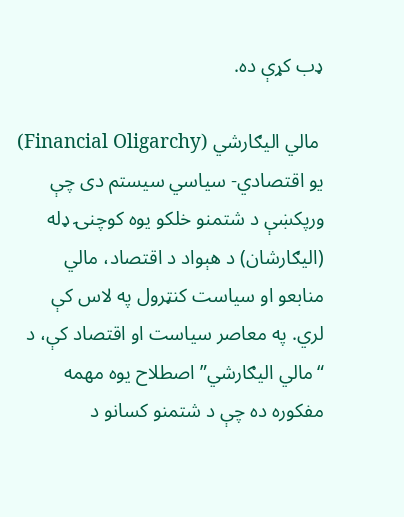ډب کړې ده.

 مالي الیګارشي (Financial Oligarchy) یو اقتصادي- سیاسي سیستم دی چې ورپکښې د شتمنو خلکو یوه کوچنۍ ډله (الیګارشان) د هېواد د اقتصاد، مالي منابعو او سیاست کنټرول په لاس کې لري. په معاصر سیاست او اقتصاد کې، د “مالي الیګارشي” اصطلاح یوه مهمه مفکوره ده چې د شتمنو کسانو د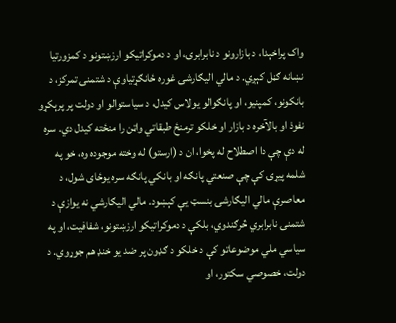واک پراخېدا، د بازارونو د نابرابرۍ، او د دموکراتیکو ارزښتونو د کمزورتیا نښانه ګڼل کېږي. د مالي الیګارشۍ غوره ځانګړتیاوې د شتمنۍ تمرکز، د بانکونو، کمپنیو، او پانګوالو یولاس کیدل، د سیاستوالو او دولت پر پرېکړو نفوذ او بالآخره د بازار او خلکو ترمنځ طبقاتي واټن را منځته کیدل دي. سره له دې چې دا اصطلاح له پخوا، ان د (ارستو) له وخته موجوده وه، خو په شلمه پیړۍ کې چې صنعتي پانګه او بانکي پانګه سره یوځای شول، د معاصرې مالي الیګارشۍ بنسټ یې کېښود. مالي الیګارشي نه یوازې د شتمنۍ نابرابري څرګندوي، بلکې د دموکراتیکو ارزښتونو، شفافیت، او په سیاسي ملي موضوعاتو کې د خلکو د ګډون پر ضد یو خنډ هم جوړوي. د دولت، خصوصي سکتور، او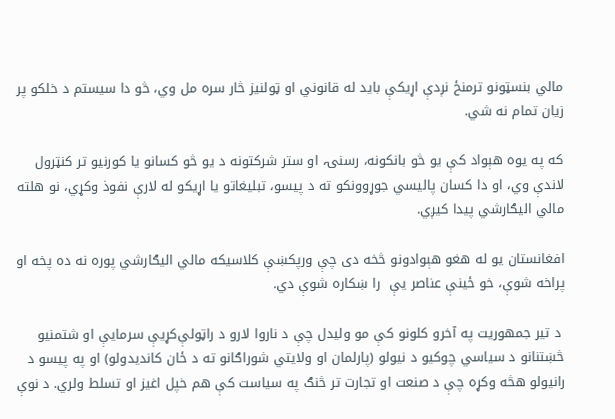مالي بنسټونو ترمنځ نږدې اړیکې باید له قانوني او ټولنیز څار سره مل وي، څو دا سیستم د خلکو پر زیان تمام نه شي.

که په یوه هېواد کې یو څو بانکونه، رسنۍ، او ستر شرکتونه د یو څو کسانو یا کورنیو تر کنټرول لاندې وي، او دا کسان پالیسي جوړوونکو ته د پیسو، تبلیغاتو یا اړیکو له لارې نفوذ وکړي، نو هلته مالي الیګارشي پیدا کیږي.

افغانستان یو له هغو هېوادونو څخه دی چې ورپکښې کلاسیکه مالي الیګارشي پوره نه ده پخه او پراخه شوې، خو ځینې عناصر یې  را ښکاره شوې دي.

 د تیر جمهوریت په آخرو کلونو کې مو ولیدل چې د ناروا لارو د راټولې‌کړیې سرمایې او شتمنیو څښتنانو د سیاسي چوکیو د نیولو (پارلمان او ولایتي شوراګانو ته د ځان کانديدولو) او په پیسو د رانیولو هڅه وکړه چې د صنعت او تجارت تر څنګ په سیاست کې هم خپل اغیز او تسلط ولري. د نوې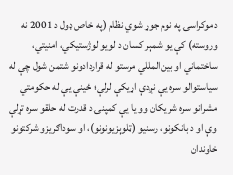دموکراسۍ په نوم جوړ شوي نظام (په خاص ډول د 2001 نه وروسته) کې یو شمېر کسان د لويو لوژستیکي، امنیتي، ساختماني او بین‌المللي مرستو له قراردادونو شتمن شول چې له سیاستوالو سره یې نږدې اړیکې لرلې؛ ځینې يې له حکومتي مشرانو سره شریکان وو یا یې کمپنۍ د قدرت له حلقو سره تړلې وې او د بانکونو، رسنیو (ټلوېزیونونو)، او سوداګریزو شرکتونو خاوندان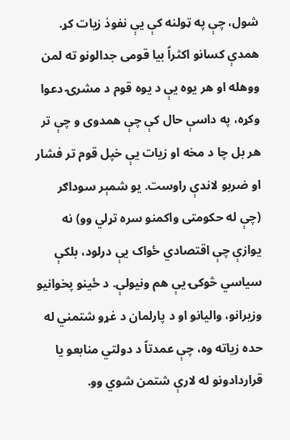شول، چې په ټولنه کې یې نفوذ زیات کړ. همدې کسانو اکثراً بیا قومی جدالونو ته لمن ووهله او هر یوه یې د یوه قوم د مشرۍ دعوا وکړه، په داسې حال کې چې همدوی و چې تر هر بل چا د مخه او زیات یې خپل قوم تر فشار او ضربو لاندې راوست. یو شمېر سوداګر (چې له حکومتی واکمنو سره تړلي وو) نه یوازې چې اقتصادي ځواک یې درلود، بلکې سیاسي څوکۍ یې هم ونیولې. د ځینو پخوانیو وزیرانو، والیانو او د پارلمان د غړو شتمني له حده زیاته وه، چې عمدتاً د دولتي منابعو یا قراردادونو له لارې شتمن شوي وو.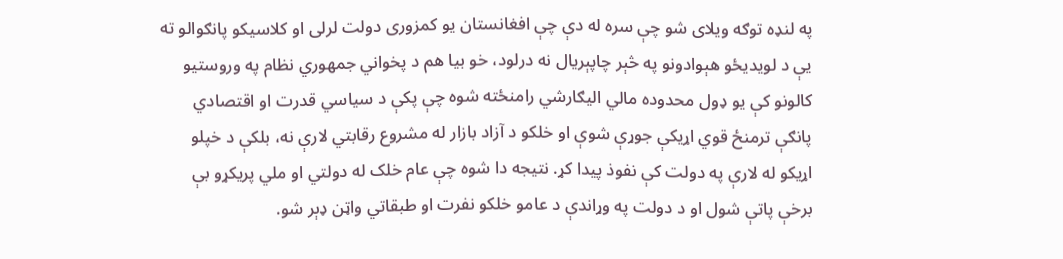په لنډه توګه ویلای شو چې سره له دې چې افغانستان یو کمزوری دولت لرلی او کلاسیکو پانګوالو ته یې د لویدیځو هېوادونو په څېر چاپېریال نه درلود، خو بیا هم د پخواني جمهوري نظام په وروستیو کالونو کې یو ډول محدوده مالي الیګارشي رامنځته شوه چې پکې د سیاسي قدرت او اقتصادي پانګې ترمنځ قوي اړیکې جوړې شوې او خلکو د آزاد بازار له مشروع رقابتي لارې نه، بلکې د خپلو اړیکو له لارې په دولت کې نفوذ پیدا کړ. نتیجه دا شوه چې عام خلک له دولتي او ملي پریکړو بې برخې پاتې شول او د دولت په وړاندې د عامو خلکو نفرت او طبقاتي واټن ډېر شو.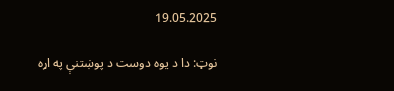19.05.2025

نوټ: دا د یوه دوست د پوښتنې په اړه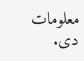معلومات دی.